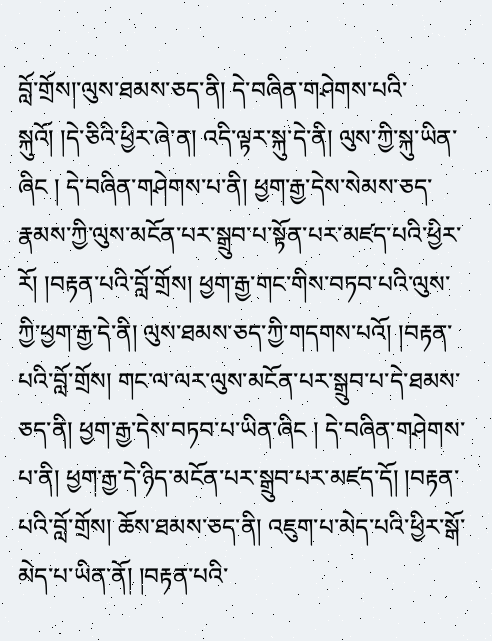བློ་གྲོས།་ལུས་ཐམས་ཅད་ནི། དེ་བཞིན་གཤེགས་པའི་སྐུའོ། །དེ་ཅིའི་ཕྱིར་ཞེ་ན། འདི་ལྟར་སྐུ་དེ་ནི། ལུས་ཀྱི་སྐུ་ཡིན་ཞིང ། དེ་བཞིན་གཤེགས་པ་ནི། ཕྱག་རྒྱ་དེས་སེམས་ཅད་རྣམས་ཀྱི་ལུས་མངོན་པར་སྒྲུབ་པ་སྟོན་པར་མཛད་པའི་ཕྱིར་རོ། །བརྟན་པའི་བློ་གྲོས། ཕྱག་རྒྱ་གང་གིས་བཏབ་པའི་ལུས་ཀྱི་ཕྱག་རྒྱ་དེ་ནི། ལུས་ཐམས་ཅད་ཀྱི་གདགས་པའོ། །བརྟན་པའི་བློ་གྲོས། གང་ལ་ལར་ལུས་མངོན་པར་སྒྲུབ་པ་དེ་ཐམས་ཅད་ནི། ཕྱག་རྒྱ་དེས་བཏབ་པ་ཡིན་ཞིང ། དེ་བཞིན་གཤེགས་པ་ནི། ཕྱག་རྒྱ་དེ་ཉིད་མངོན་པར་སྒྲུབ་པར་མཛད་དོ། །བརྟན་པའི་བློ་གྲོས། ཆོས་ཐམས་ཅད་ནི། འཇུག་པ་མེད་པའི་ཕྱིར་སྒོ་མེད་པ་ཡིན་ནོ། །བརྟན་པའི་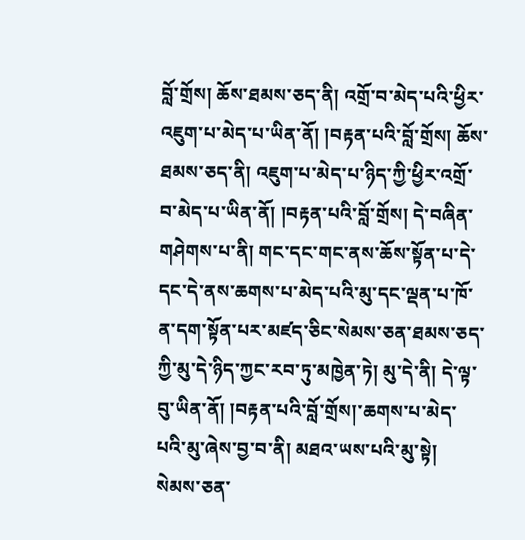བློ་གྲོས། ཆོས་ཐམས་ཅད་ནི། འགྲོ་བ་མེད་པའི་ཕྱིར་འཇུག་པ་མེད་པ་ཡིན་ནོ། །བརྟན་པའི་བློ་གྲོས། ཆོས་ཐམས་ཅད་ནི། འཇུག་པ་མེད་པ་ཉིད་ཀྱི་ཕྱིར་འགྲོ་བ་མེད་པ་ཡིན་ནོ། །བརྟན་པའི་བློ་གྲོས། དེ་བཞིན་གཤེགས་པ་ནི། གང་དང་གང་ནས་ཆོས་སྟོན་པ་དེ་དང་དེ་ནས་ཆགས་པ་མེད་པའི་མུ་དང་ལྡན་པ་ཁོ་ན་དག་སྟོན་པར་མཛད་ཅིང་སེམས་ཅན་ཐམས་ཅད་ཀྱི་མུ་དེ་ཉིད་ཀྱང་རབ་ཏུ་མཁྱེན་ཏེ། མུ་དེ་ནི། དེ་ལྟ་བུ་ཡིན་ནོ། །བརྟན་པའི་བློ་གྲོས།་ཆགས་པ་མེད་པའི་མུ་ཞེས་བྱ་བ་ནི། མཐའ་ཡས་པའི་མུ་སྟེ། སེམས་ཅན་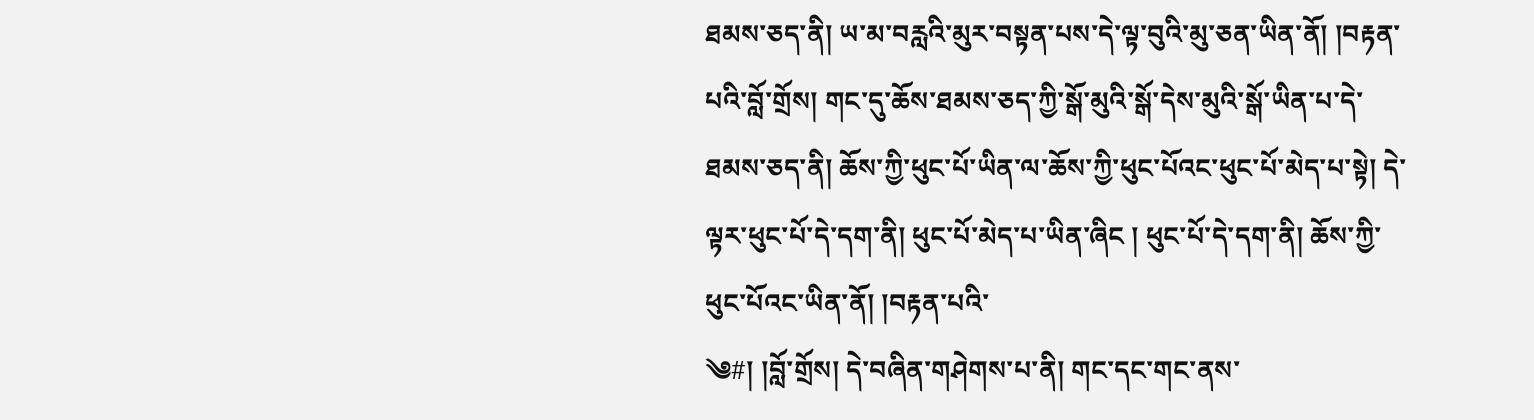ཐམས་ཅད་ནི། ཡ་མ་བརླའི་མུར་བསྟན་པས་དེ་ལྟ་བུའི་མུ་ཅན་ཡིན་ནོ། །བརྟན་པའི་བློ་གྲོས། གང་དུ་ཆོས་ཐམས་ཅད་ཀྱི་སྒོ་མུའི་སྒོ་དེས་མུའི་སྒོ་ཡིན་པ་དེ་ཐམས་ཅད་ནི། ཆོས་ཀྱི་ཕུང་པོ་ཡིན་ལ་ཆོས་ཀྱི་ཕུང་པོའང་ཕུང་པོ་མེད་པ་སྟེ། དེ་ལྟར་ཕུང་པོ་དེ་དག་ནི། ཕུང་པོ་མེད་པ་ཡིན་ཞིང ། ཕུང་པོ་དེ་དག་ནི། ཆོས་ཀྱི་ཕུང་པོའང་ཡིན་ནོ། །བརྟན་པའི་
༄#། །བློ་གྲོས། དེ་བཞིན་གཤེགས་པ་ནི། གང་དང་གང་ནས་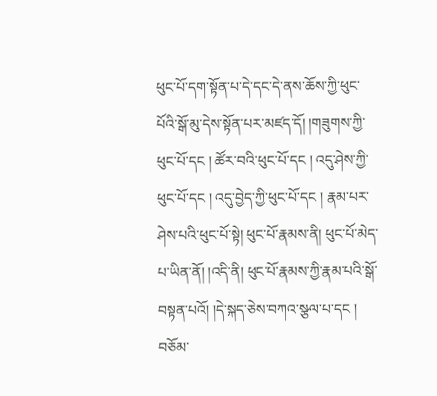ཕུང་པོ་དག་སྟོན་པ་དེ་དང་དེ་ནས་ཆོས་ཀྱི་ཕུང་པོའི་སྒོ་མུ་དེས་སྟོན་པར་མཛད་དོ། །གཟུགས་ཀྱི་ཕུང་པོ་དང ། ཚོར་བའི་ཕུང་པོ་དང ། འདུ་ཤེས་ཀྱི་ཕུང་པོ་དང ། འདུ་བྱེད་ཀྱི་ཕུང་པོ་དང ། རྣམ་པར་ཤེས་པའི་ཕུང་པོ་སྟེ། ཕུང་པོ་རྣམས་ནི། ཕུང་པོ་མེད་པ་ཡིན་ནོ། །འདི་ནི། ཕུང་པོ་རྣམས་ཀྱི་རྣམ་པའི་སྒོ་བསྟན་པའོ། །དེ་སྐད་ཅེས་བཀའ་སྩལ་པ་དང ། བཅོམ་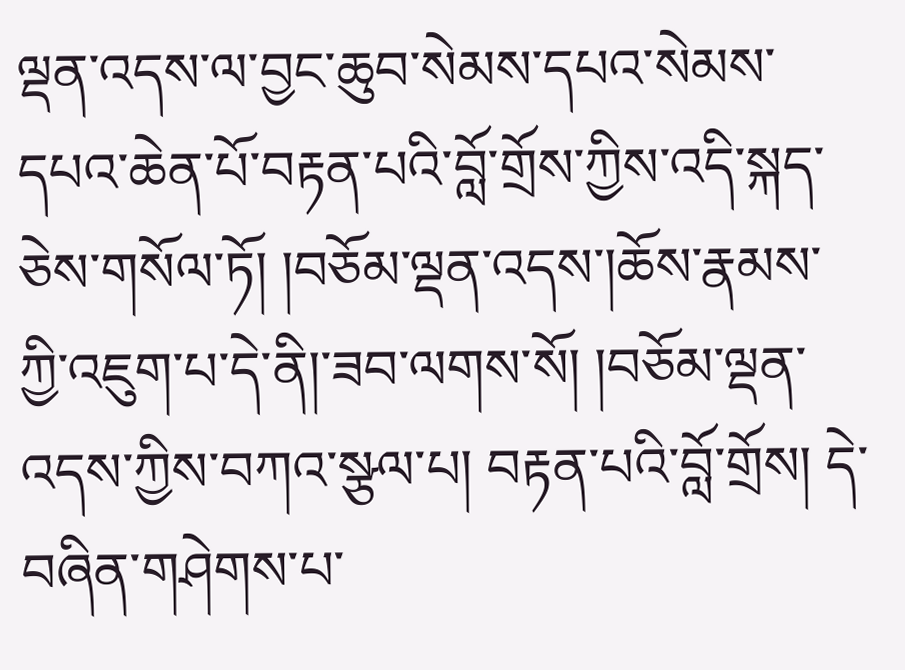ལྡན་འདས་ལ་བྱང་ཆུབ་སེམས་དཔའ་སེམས་དཔའ་ཆེན་པོ་བརྟན་པའི་བློ་གྲོས་ཀྱིས་འདི་སྐད་ཅེས་གསོལ་ཏོ། །བཅོམ་ལྡན་འདས་།ཆོས་རྣམས་ཀྱི་འཇུག་པ་དེ་ནི།་ཟབ་ལགས་སོ། །བཅོམ་ལྡན་འདས་ཀྱིས་བཀའ་སྩལ་པ། བརྟན་པའི་བློ་གྲོས། དེ་བཞིན་གཤེགས་པ་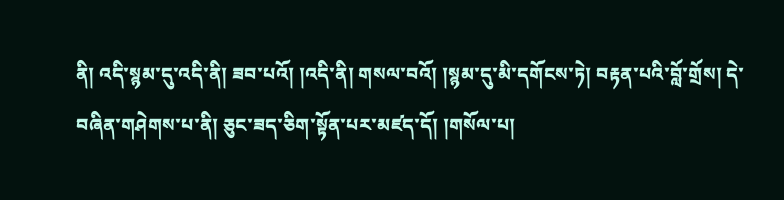ནི། འདི་སྙམ་དུ་འདི་ནི། ཟབ་པའོ། །འདི་ནི། གསལ་བའོ། །སྙམ་དུ་མི་དགོངས་ཏེ། བརྟན་པའི་བློ་གྲོས། དེ་བཞིན་གཤེགས་པ་ནི། ཅུང་ཟད་ཅིག་སྟོན་པར་མཛད་དོ། །གསོལ་པ།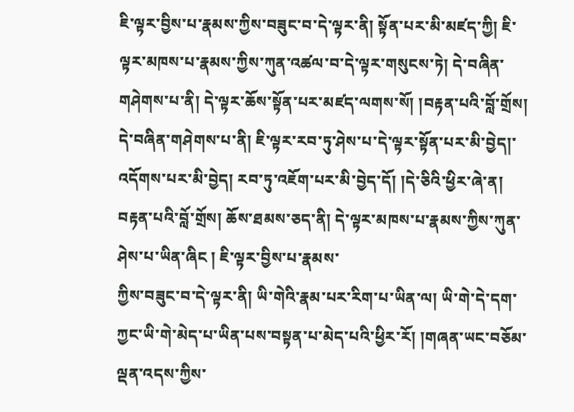ཇི་ལྟར་བྱིས་པ་རྣམས་ཀྱིས་བཟུང་བ་དེ་ལྟར་ནི། སྟོན་པར་མི་མཛད་ཀྱི། ཇི་ལྟར་མཁས་པ་རྣམས་ཀྱིས་ཀུན་འཚལ་བ་དེ་ལྟར་གསུངས་ཏེ། དེ་བཞིན་གཤེགས་པ་ནི། དེ་ལྟར་ཆོས་སྟོན་པར་མཛད་ལགས་སོ། །བརྟན་པའི་བློ་གྲོས། དེ་བཞིན་གཤེགས་པ་ནི། ཇི་ལྟར་རབ་ཏུ་ཤེས་པ་དེ་ལྟར་སྟོན་པར་མི་བྱེད།་འདོགས་པར་མི་བྱེད། རབ་ཏུ་འཇོག་པར་མི་བྱེད་དོ། །དེ་ཅིའི་ཕྱིར་ཞེ་ན། བརྟན་པའི་བློ་གྲོས། ཆོས་ཐམས་ཅད་ནི། དེ་ལྟར་མཁས་པ་རྣམས་ཀྱིས་ཀུན་ཤེས་པ་ཡིན་ཞིང ། ཇི་ལྟར་བྱིས་པ་རྣམས་
ཀྱིས་བཟུང་བ་དེ་ལྟར་ནི། ཡི་གེའི་རྣམ་པར་རིག་པ་ཡིན་ལ། ཡི་གེ་དེ་དག་ཀྱང་ཡི་གེ་མེད་པ་ཡིན་པས་བསྟན་པ་མེད་པའི་ཕྱིར་རོ། །གཞན་ཡང་བཅོམ་ལྡན་འདས་ཀྱིས་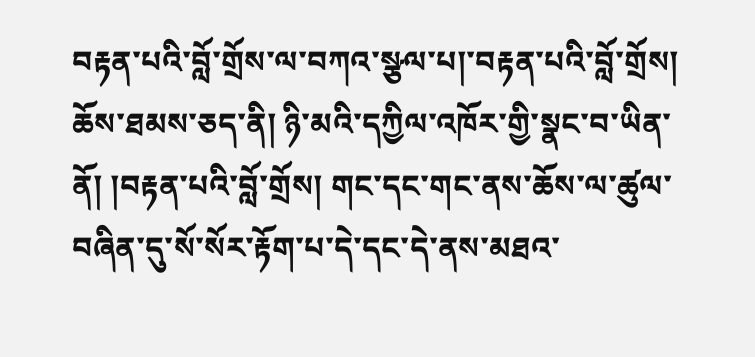བརྟན་པའི་བློ་གྲོས་ལ་བཀའ་སྩལ་པ།་བརྟན་པའི་བློ་གྲོས། ཆོས་ཐམས་ཅད་ནི། ཉི་མའི་དཀྱིལ་འཁོར་གྱི་སྣང་བ་ཡིན་ནོ། །བརྟན་པའི་བློ་གྲོས། གང་དང་གང་ནས་ཆོས་ལ་ཚུལ་བཞིན་དུ་སོ་སོར་རྟོག་པ་དེ་དང་དེ་ནས་མཐའ་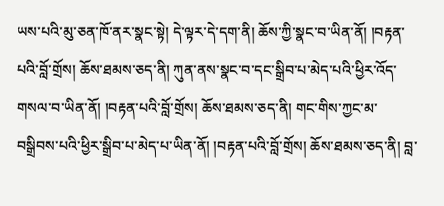ཡས་པའི་མུ་ཅན་ཁོ་ནར་སྣང་སྟེ། དེ་ལྟར་དེ་དག་ནི། ཆོས་ཀྱི་སྣང་བ་ཡིན་ནོ། །བརྟན་པའི་བློ་གྲོས། ཆོས་ཐམས་ཅད་ནི། ཀུན་ནས་སྣང་བ་དང་སྒྲིབ་པ་མེད་པའི་ཕྱིར་འོད་གསལ་བ་ཡིན་ནོ། །བརྟན་པའི་བློ་གྲོས། ཆོས་ཐམས་ཅད་ནི། གང་གིས་ཀྱང་མ་བསྒྲིབས་པའི་ཕྱིར་སྒྲིབ་པ་མེད་པ་ཡིན་ནོ། །བརྟན་པའི་བློ་གྲོས། ཆོས་ཐམས་ཅད་ནི། བླ་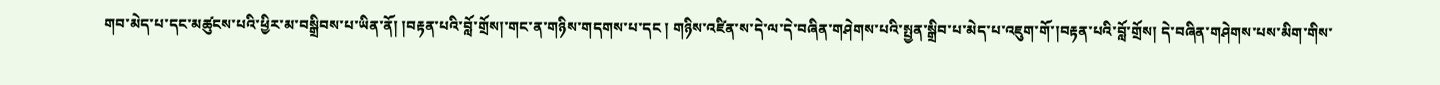གབ་མེད་པ་དང་མཚུངས་པའི་ཕྱིར་མ་བསྒྲིབས་པ་ཡིན་ནོ། །བརྟན་པའི་བློ་གྲོས།་གང་ན་གཉིས་གདགས་པ་དང ། གཉིས་འཛིན་ས་དེ་ལ་དེ་བཞིན་གཤེགས་པའི་སྤྱན་སྒྲིབ་པ་མེད་པ་འཇུག་གོ་།བརྟན་པའི་བློ་གྲོས། དེ་བཞིན་གཤེགས་པས་མིག་གིས་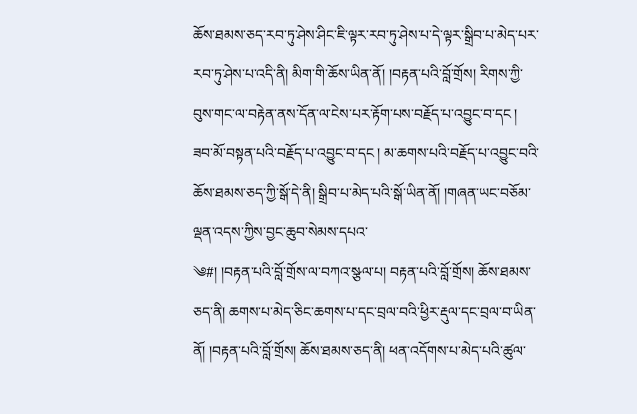ཆོས་ཐམས་ཅད་རབ་ཏུ་ཤེས་ཤིང་ཇི་ལྟར་རབ་ཏུ་ཤེས་པ་དེ་ལྟར་སྒྲིབ་པ་མེད་པར་རབ་ཏུ་ཤེས་པ་འདི་ནི། མིག་གི་ཆོས་ཡིན་ནོ། །བརྟན་པའི་བློ་གྲོས། རིགས་ཀྱི་བུས་གང་ལ་བརྟེན་ནས་དོན་ལ་ངེས་པར་རྟོག་པས་བརྗོད་པ་འབྱུང་བ་དང ། ཟབ་མོ་བསྟན་པའི་བརྗོད་པ་འབྱུང་བ་དང ། མ་ཆགས་པའི་བརྗོད་པ་འབྱུང་བའི་ཆོས་ཐམས་ཅད་ཀྱི་སྒོ་དེ་ནི། སྒྲིབ་པ་མེད་པའི་སྒོ་ཡིན་ནོ། །གཞན་ཡང་བཅོམ་ལྡན་འདས་ཀྱིས་བྱང་ཆུབ་སེམས་དཔའ་
༄#། །བརྟན་པའི་བློ་གྲོས་ལ་བཀའ་སྩལ་པ། བརྟན་པའི་བློ་གྲོས། ཆོས་ཐམས་ཅད་ནི། ཆགས་པ་མེད་ཅིང་ཆགས་པ་དང་བྲལ་བའི་ཕྱིར་རྡུལ་དང་བྲལ་བ་ཡིན་ནོ། །བརྟན་པའི་བློ་གྲོས། ཆོས་ཐམས་ཅད་ནི། ཕན་འདོགས་པ་མེད་པའི་ཚུལ་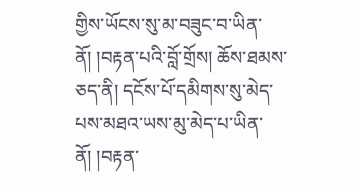གྱིས་ཡོངས་སུ་མ་བཟུང་བ་ཡིན་ནོ། །བརྟན་པའི་བློ་གྲོས། ཆོས་ཐམས་ཅད་ནི། དངོས་པོ་དམིགས་སུ་མེད་པས་མཐའ་ཡས་མུ་མེད་པ་ཡིན་ནོ། །བརྟན་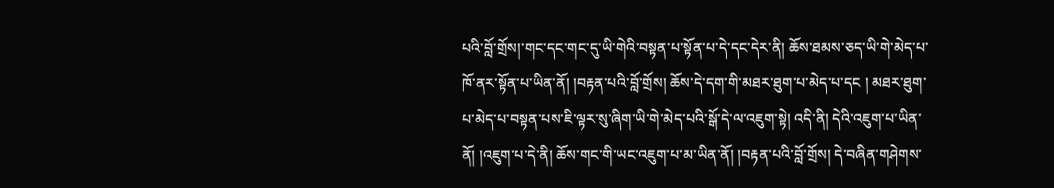པའི་བློ་གྲོས།་གང་དང་གང་དུ་ཡི་གེའི་བསྟན་པ་སྟོན་པ་དེ་དང་དེར་ནི། ཆོས་ཐམས་ཅད་ཡི་གེ་མེད་པ་ཁོ་ནར་སྟོན་པ་ཡིན་ནོ། །བརྟན་པའི་བློ་གྲོས། ཆོས་དེ་དག་གི་མཐར་ཐུག་པ་མེད་པ་དང ། མཐར་ཐུག་པ་མེད་པ་བསྟན་པས་ཇི་ལྟར་སུ་ཞིག་ཡི་གེ་མེད་པའི་སྒོ་དེ་ལ་འཇུག་སྟེ། འདི་ནི། དེའི་འཇུག་པ་ཡིན་ནོ། །འཇུག་པ་དེ་ནི། ཆོས་གང་གི་ཡང་འཇུག་པ་མ་ཡིན་ནོ། །བརྟན་པའི་བློ་གྲོས། དེ་བཞིན་གཤེགས་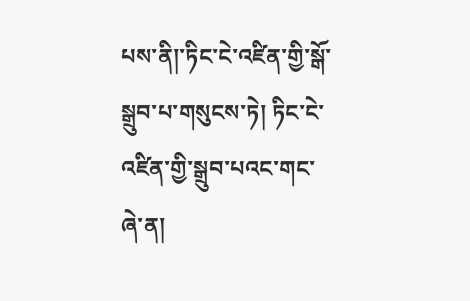པས་ནི།་ཏིང་ངེ་འཛིན་གྱི་སྒོ་སྒྲུབ་པ་གསུངས་ཏེ། ཏིང་ངེ་འཛིན་གྱི་སྒྲུབ་པའང་གང་ཞེ་ན།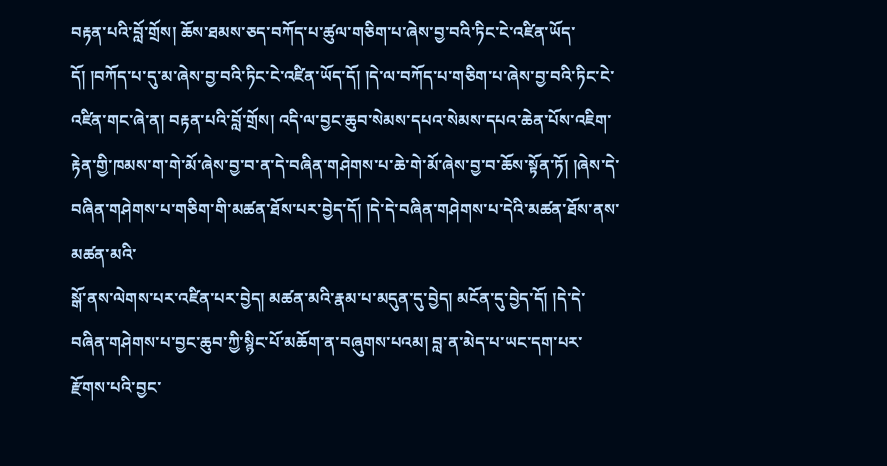བརྟན་པའི་བློ་གྲོས། ཆོས་ཐམས་ཅད་བཀོད་པ་ཚུལ་གཅིག་པ་ཞེས་བྱ་བའི་ཏིང་ངེ་འཛིན་ཡོད་དོ། །བཀོད་པ་དུ་མ་ཞེས་བྱ་བའི་ཏིང་ངེ་འཛིན་ཡོད་དོ། །དེ་ལ་བཀོད་པ་གཅིག་པ་ཞེས་བྱ་བའི་ཏིང་ངེ་འཛིན་གང་ཞེ་ན། བརྟན་པའི་བློ་གྲོས། འདི་ལ་བྱང་ཆུབ་སེམས་དཔའ་སེམས་དཔའ་ཆེན་པོས་འཇིག་རྟེན་གྱི་ཁམས་ག་གེ་མོ་ཞེས་བྱ་བ་ན་དེ་བཞིན་གཤེགས་པ་ཆེ་གེ་མོ་ཞེས་བྱ་བ་ཆོས་སྟོན་ཏོ། །ཞེས་དེ་བཞིན་གཤེགས་པ་གཅིག་གི་མཚན་ཐོས་པར་བྱེད་དོ། །དེ་དེ་བཞིན་གཤེགས་པ་དེའི་མཚན་ཐོས་ནས་མཚན་མའི་
སྒོ་ནས་ལེགས་པར་འཛིན་པར་བྱེད། མཚན་མའི་རྣམ་པ་མདུན་དུ་བྱེད། མངོན་དུ་བྱེད་དོ། །དེ་དེ་བཞིན་གཤེགས་པ་བྱང་ཆུབ་ཀྱི་སྙིང་པོ་མཆོག་ན་བཞུགས་པའམ། བླ་ན་མེད་པ་ཡང་དག་པར་རྫོགས་པའི་བྱང་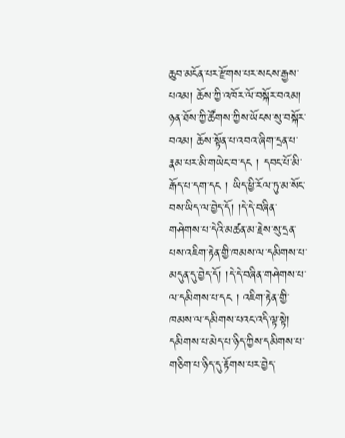ཆུབ་མངོན་པར་རྫོགས་པར་སངས་རྒྱས་པའམ། ཆོས་ཀྱི་འཁོར་ལོ་བསྐོར་བའམ། ཉན་ཐོས་ཀྱི་ཚོགས་ཀྱིས་ཡོངས་སུ་བསྐོར་བའམ། ཆོས་སྟོན་པ་འབའ་ཞིག་དྲན་པ་རྣམ་པར་མི་གཡེང་བ་དང ། དབང་པོ་མི་རྒོད་པ་དག་དང ། ཡིད་ཕྱི་རོལ་ཏུ་མ་སོང་བས་ཡིད་ལ་བྱེད་དོ། །དེ་དེ་བཞིན་གཤེགས་པ་དེའི་མཚན་མ་རྗེས་སུ་དྲན་པས་འཇིག་རྟེན་གྱི་ཁམས་ལ་དམིགས་པ་མདུན་དུ་བྱེད་དོ། །དེ་དེ་བཞིན་གཤེགས་པ་ལ་དམིགས་པ་དང ། འཇིག་རྟེན་གྱི་ཁམས་ལ་དམིགས་པའང་འདི་ལྟ་སྟེ། དམིགས་པ་མེད་པ་ཉིད་ཀྱིས་དམིགས་པ་གཅིག་པ་ཉིད་དུ་རྟོགས་པར་བྱེད་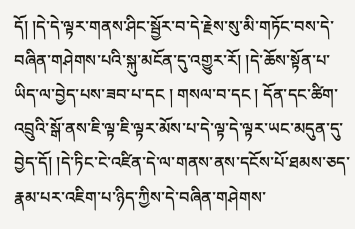དོ། །དེ་དེ་ལྟར་གནས་ཤིང་སྦྱོར་བ་དེ་རྗེས་སུ་མི་གཏོང་བས་དེ་བཞིན་གཤེགས་པའི་སྐུ་མངོན་དུ་འགྱུར་རོ། །དེ་ཆོས་སྟོན་པ་ཡིད་ལ་བྱེད་པས་ཟབ་པ་དང ། གསལ་བ་དང ། དོན་དང་ཚིག་འབྲུའི་སྒོ་ནས་ཇི་ལྟ་ཇི་ལྟར་མོས་པ་དེ་ལྟ་དེ་ལྟར་ཡང་མདུན་དུ་བྱེད་དོ། །དེ་ཏིང་ངེ་འཛིན་དེ་ལ་གནས་ནས་དངོས་པོ་ཐམས་ཅད་རྣམ་པར་འཇིག་པ་ཉིད་ཀྱིས་དེ་བཞིན་གཤེགས་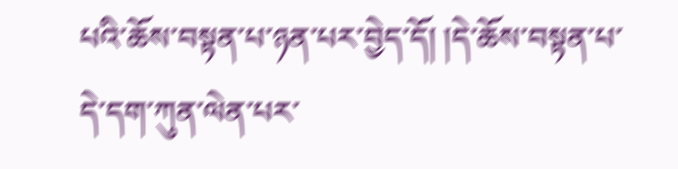པའི་ཆོས་བསྟན་པ་ཉན་པར་བྱེད་དོ། །དེ་ཆོས་བསྟན་པ་དེ་དག་ཀུན་ལེན་པར་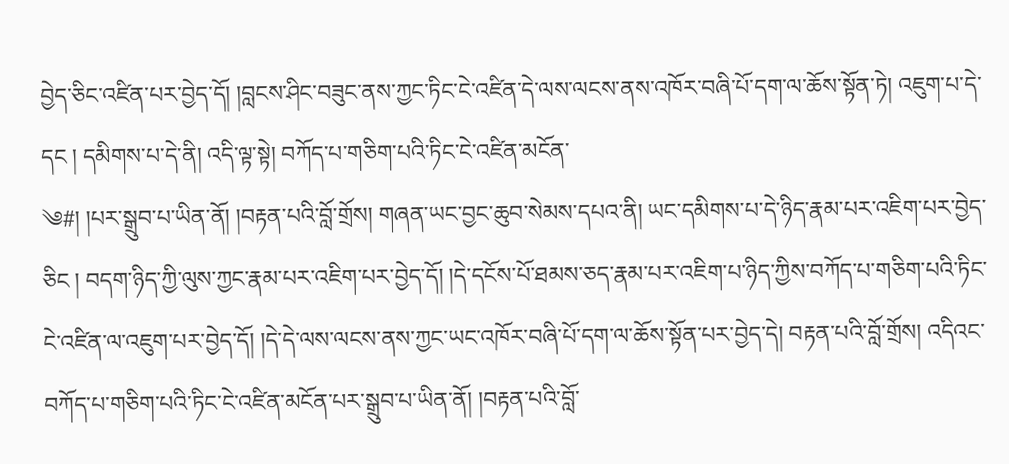བྱེད་ཅིང་འཛིན་པར་བྱེད་དོ། །བླངས་ཤིང་བཟུང་ནས་ཀྱང་ཏིང་ངེ་འཛིན་དེ་ལས་ལངས་ནས་འཁོར་བཞི་པོ་དག་ལ་ཆོས་སྟོན་ཏེ། འཇུག་པ་དེ་དང ། དམིགས་པ་དེ་ནི། འདི་ལྟ་སྟེ། བཀོད་པ་གཅིག་པའི་ཏིང་ངེ་འཛིན་མངོན་
༄#། །པར་སྒྲུབ་པ་ཡིན་ནོ། །བརྟན་པའི་བློ་གྲོས། གཞན་ཡང་བྱང་ཆུབ་སེམས་དཔའ་ནི། ཡང་དམིགས་པ་དེ་ཉིད་རྣམ་པར་འཇིག་པར་བྱེད་ཅིང ། བདག་ཉིད་ཀྱི་ལུས་ཀྱང་རྣམ་པར་འཇིག་པར་བྱེད་དོ། །དེ་དངོས་པོ་ཐམས་ཅད་རྣམ་པར་འཇིག་པ་ཉིད་ཀྱིས་བཀོད་པ་གཅིག་པའི་ཏིང་ངེ་འཛིན་ལ་འཇུག་པར་བྱེད་དོ། །དེ་དེ་ལས་ལངས་ནས་ཀྱང་ཡང་འཁོར་བཞི་པོ་དག་ལ་ཆོས་སྟོན་པར་བྱེད་དེ། བརྟན་པའི་བློ་གྲོས། འདིའང་བཀོད་པ་གཅིག་པའི་ཏིང་ངེ་འཛིན་མངོན་པར་སྒྲུབ་པ་ཡིན་ནོ། །བརྟན་པའི་བློ་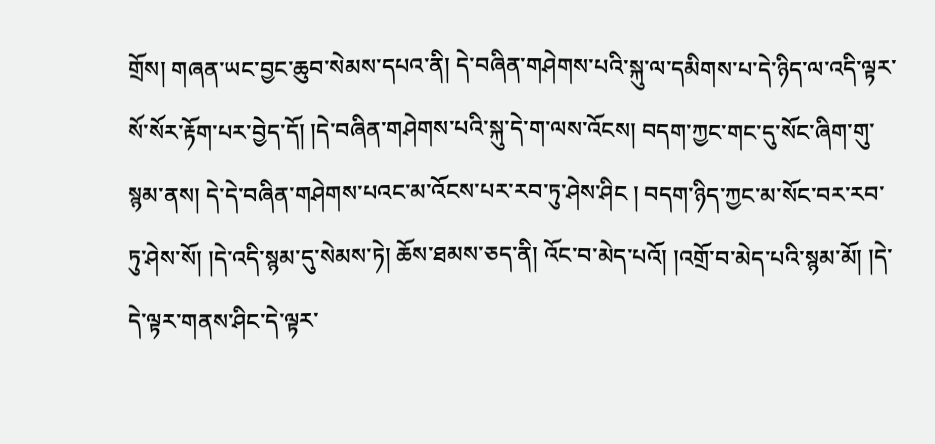གྲོས། གཞན་ཡང་བྱང་ཆུབ་སེམས་དཔའ་ནི། དེ་བཞིན་གཤེགས་པའི་སྐུ་ལ་དམིགས་པ་དེ་ཉིད་ལ་འདི་ལྟར་སོ་སོར་རྟོག་པར་བྱེད་དོ། །དེ་བཞིན་གཤེགས་པའི་སྐུ་དེ་ག་ལས་འོངས། བདག་ཀྱང་གང་དུ་སོང་ཞིག་གུ་སྙམ་ནས། དེ་དེ་བཞིན་གཤེགས་པའང་མ་འོངས་པར་རབ་ཏུ་ཤེས་ཤིང ། བདག་ཉིད་ཀྱང་མ་སོང་བར་རབ་ཏུ་ཤེས་སོ། །དེ་འདི་སྙམ་དུ་སེམས་ཏེ། ཆོས་ཐམས་ཅད་ནི། འོང་བ་མེད་པའོ། །འགྲོ་བ་མེད་པའི་སྙམ་མོ། །དེ་དེ་ལྟར་གནས་ཤིང་དེ་ལྟར་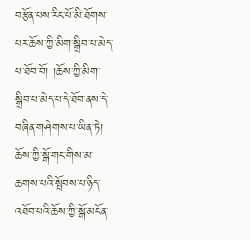བརྩོན་པས་རིང་པོ་མི་ཐོགས་པར་ཆོས་ཀྱི་མིག་སྒྲིབ་པ་མེད་པ་ཐོབ་བོ། །ཆོས་ཀྱི་མིག་སྒྲིབ་པ་མེད་པ་དེ་ཐོབ་ནས་དེ་བཞིན་གཤེགས་པ་ཡིན་ཏེ། ཆོས་ཀྱི་སྒོ་གང་གིས་མ་ཆགས་པའི་སྤོབས་པ་ཉིད་འཐོབ་པའི་ཆོས་ཀྱི་སྒོ་མངོན་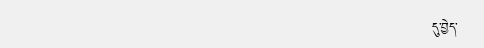དུ་བྱེད་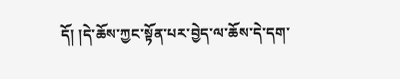དོ། །དེ་ཆོས་ཀྱང་སྟོན་པར་བྱེད་ལ་ཆོས་དེ་དག་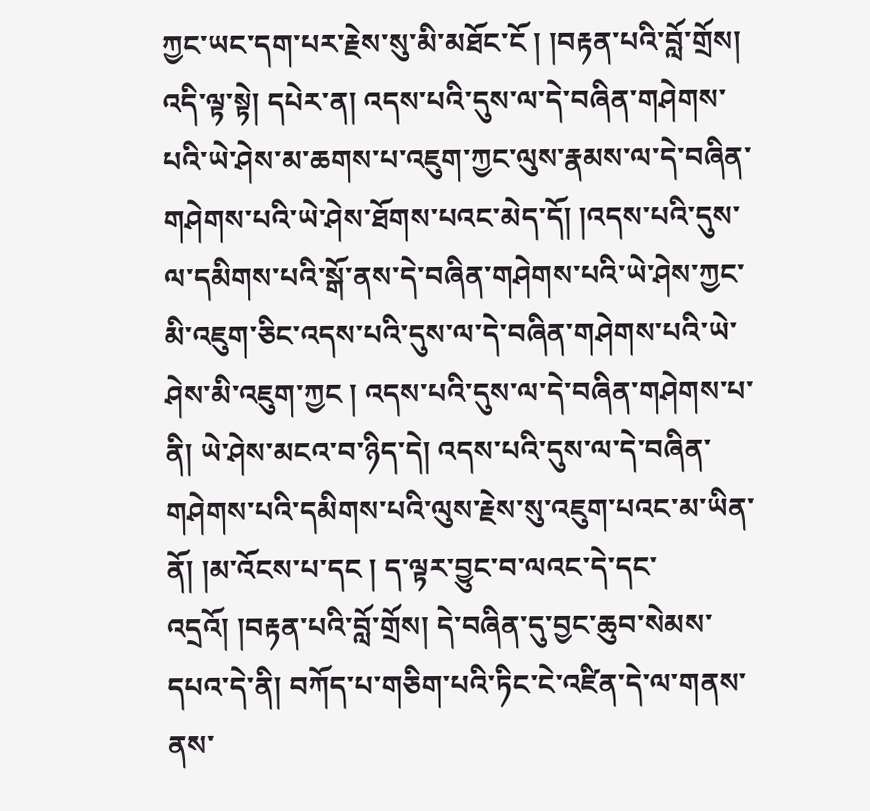ཀྱང་ཡང་དག་པར་རྗེས་སུ་མི་མཐོང་ངོ ། །བརྟན་པའི་བློ་གྲོས། འདི་ལྟ་སྟེ། དཔེར་ན། འདས་པའི་དུས་ལ་དེ་བཞིན་གཤེགས་པའི་ཡེ་ཤེས་མ་ཆགས་པ་འཇུག་ཀྱང་ལུས་རྣམས་ལ་དེ་བཞིན་གཤེགས་པའི་ཡེ་ཤེས་ཐོགས་པའང་མེད་དོ། །འདས་པའི་དུས་ལ་དམིགས་པའི་སྒོ་ནས་དེ་བཞིན་གཤེགས་པའི་ཡེ་ཤེས་ཀྱང་མི་འཇུག་ཅིང་འདས་པའི་དུས་ལ་དེ་བཞིན་གཤེགས་པའི་ཡེ་ཤེས་མི་འཇུག་ཀྱང ། འདས་པའི་དུས་ལ་དེ་བཞིན་གཤེགས་པ་ནི། ཡེ་ཤེས་མངའ་བ་ཉིད་དེ། འདས་པའི་དུས་ལ་དེ་བཞིན་གཤེགས་པའི་དམིགས་པའི་ལུས་རྗེས་སུ་འཇུག་པའང་མ་ཡིན་ནོ། །མ་འོངས་པ་དང ། ད་ལྟར་བྱུང་བ་ལའང་དེ་དང་འདྲའོ། །བརྟན་པའི་བློ་གྲོས། དེ་བཞིན་དུ་བྱང་ཆུབ་སེམས་དཔའ་དེ་ནི། བཀོད་པ་གཅིག་པའི་ཏིང་ངེ་འཛིན་དེ་ལ་གནས་ནས་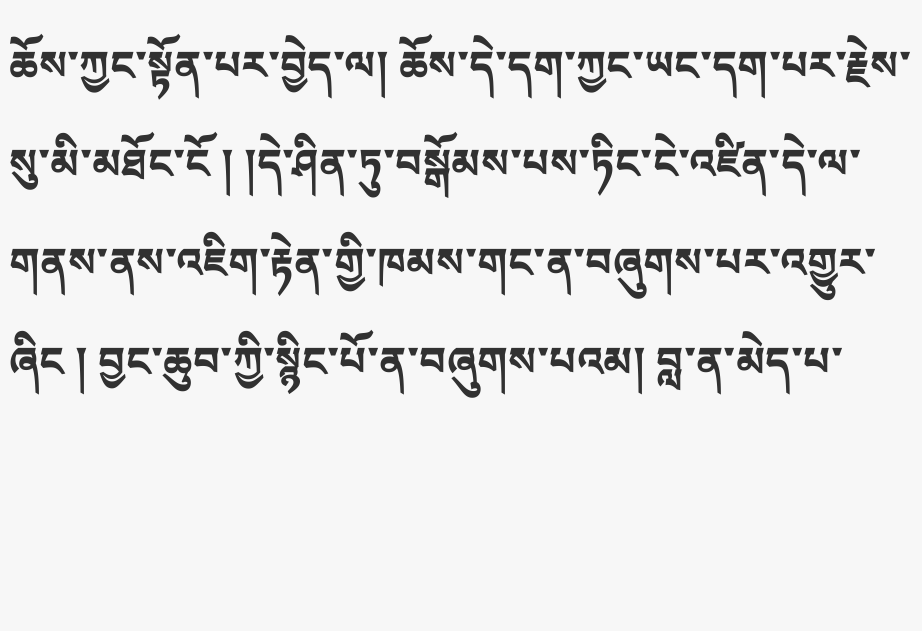ཆོས་ཀྱང་སྟོན་པར་བྱེད་ལ། ཆོས་དེ་དག་ཀྱང་ཡང་དག་པར་རྗེས་སུ་མི་མཐོང་ངོ ། །དེ་ཤིན་ཏུ་བསྒོམས་པས་ཏིང་ངེ་འཛིན་དེ་ལ་གནས་ནས་འཇིག་རྟེན་གྱི་ཁམས་གང་ན་བཞུགས་པར་འགྱུར་ཞིང ། བྱང་ཆུབ་ཀྱི་སྙིང་པོ་ན་བཞུགས་པའམ། བླ་ན་མེད་པ་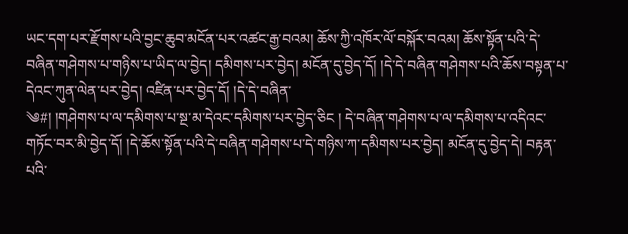ཡང་དག་པར་རྫོགས་པའི་བྱང་ཆུབ་མངོན་པར་འཚང་རྒྱ་བའམ། ཆོས་ཀྱི་འཁོར་ལོ་བསྐོར་བའམ། ཆོས་སྟོན་པའི་དེ་བཞིན་གཤེགས་པ་གཉིས་པ་ཡིད་ལ་བྱེད། དམིགས་པར་བྱེད། མངོན་དུ་བྱེད་དོ། །དེ་དེ་བཞིན་གཤེགས་པའི་ཆོས་བསྟན་པ་དེའང་ཀུན་ལེན་པར་བྱེད། འཛིན་པར་བྱེད་དོ། །དེ་དེ་བཞིན་
༄#། །གཤེགས་པ་ལ་དམིགས་པ་སྔ་མ་དེའང་དམིགས་པར་བྱེད་ཅིང ། དེ་བཞིན་གཤེགས་པ་ལ་དམིགས་པ་འདིའང་གཏོང་བར་མི་བྱེད་དོ། །དེ་ཆོས་སྟོན་པའི་དེ་བཞིན་གཤེགས་པ་དེ་གཉིས་ཀ་དམིགས་པར་བྱེད། མངོན་དུ་བྱེད་དེ། བརྟན་པའི་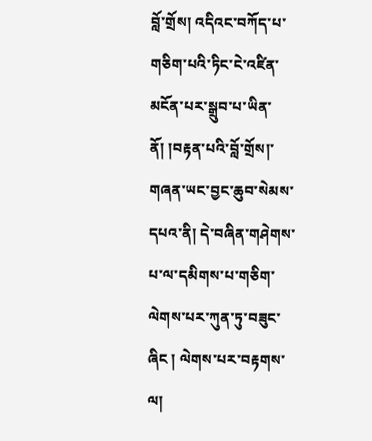བློ་གྲོས། འདིའང་བཀོད་པ་གཅིག་པའི་ཏིང་ངེ་འཛིན་མངོན་པར་སྒྲུབ་པ་ཡིན་ནོ། །བརྟན་པའི་བློ་གྲོས།་གཞན་ཡང་བྱང་ཆུབ་སེམས་དཔའ་ནི། དེ་བཞིན་གཤེགས་པ་ལ་དམིགས་པ་གཅིག་ལེགས་པར་ཀུན་ཏུ་བཟུང་ཞིང ། ལེགས་པར་བརྟགས་ལ།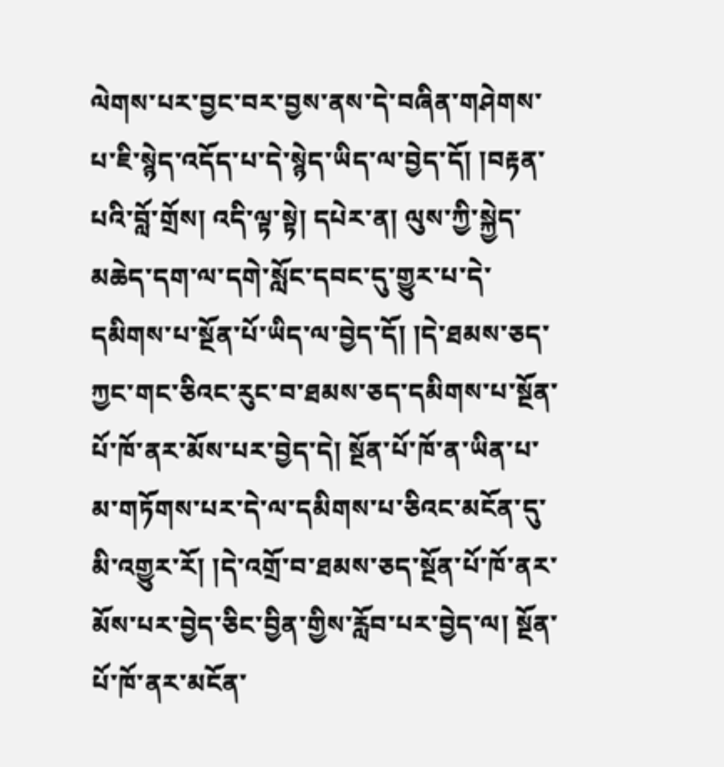ལེགས་པར་བྱང་བར་བྱས་ནས་དེ་བཞིན་གཤེགས་པ་ཇི་སྙེད་འདོད་པ་དེ་སྙེད་ཡིད་ལ་བྱེད་དོ། །བརྟན་པའི་བློ་གྲོས། འདི་ལྟ་སྟེ། དཔེར་ན། ལུས་ཀྱི་སྐྱེད་མཆེད་དག་ལ་དགེ་སློང་དབང་དུ་གྱུར་པ་དེ་དམིགས་པ་སྔོན་པོ་ཡིད་ལ་བྱེད་དོ། །དེ་ཐམས་ཅད་ཀྱང་གང་ཅིའང་རུང་བ་ཐམས་ཅད་དམིགས་པ་སྔོན་པོ་ཁོ་ནར་མོས་པར་བྱེད་དེ། སྔོན་པོ་ཁོ་ན་ཡིན་པ་མ་གཏོགས་པར་དེ་ལ་དམིགས་པ་ཅིའང་མངོན་དུ་མི་འགྱུར་རོ། །དེ་འགྲོ་བ་ཐམས་ཅད་སྔོན་པོ་ཁོ་ནར་མོས་པར་བྱེད་ཅིང་བྱིན་གྱིས་རློབ་པར་བྱེད་ལ། སྔོན་པོ་ཁོ་ནར་མངོན་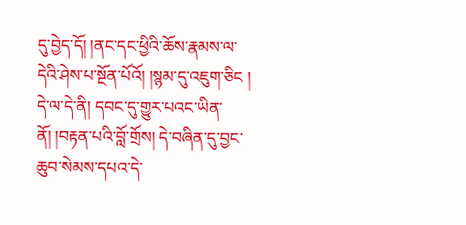དུ་བྱེད་དོ། །ནང་དང་ཕྱིའི་ཆོས་རྣམས་ལ་དེའི་ཤེས་པ་སྔོན་པོའོ། །སྙམ་དུ་འཇུག་ཅིང ། དེ་ལ་དེ་ནི། དབང་དུ་གྱུར་པའང་ཡིན་ནོ། །བརྟན་པའི་བློ་གྲོས། དེ་བཞིན་དུ་བྱང་ཆུབ་སེམས་དཔའ་དེ་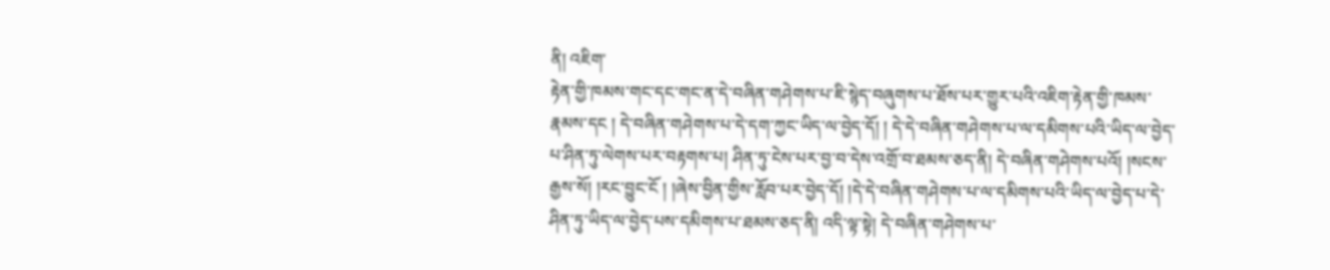ནི། འཇིག་
རྟེན་གྱི་ཁམས་གང་དང་གང་ན་དེ་བཞིན་གཤེགས་པ་ཇི་སྙེད་བཞུགས་པ་ཐོས་པར་གྱུར་པའི་འཇིག་རྟེན་གྱི་ཁམས་རྣམས་དང ། དེ་བཞིན་གཤེགས་པ་དེ་དག་ཀྱང་ཡིད་ལ་བྱེད་དོ། ། དེ་དེ་བཞིན་གཤེགས་པ་ལ་དམིགས་པའི་ཡིད་ལ་བྱེད་པ་ཤིན་ཏུ་ལེགས་པར་བརྟགས་པ། ཤིན་ཏུ་ངེས་པར་བྱ་བ་དེས་འགྲོ་བ་ཐམས་ཅད་ནི། དེ་བཞིན་གཤེགས་པའོ། །སངས་རྒྱས་སོ། །རང་བྱུང་ངོ ། །ཞེས་བྱིན་གྱིས་རློབ་པར་བྱེད་དོ། །དེ་དེ་བཞིན་གཤེགས་པ་ལ་དམིགས་པའི་ཡིད་ལ་བྱེད་པ་དེ་ཤིན་ཏུ་ཡིད་ལ་བྱེད་པས་དམིགས་པ་ཐམས་ཅད་ནི། འདི་ལྟ་སྟེ། དེ་བཞིན་གཤེགས་པ་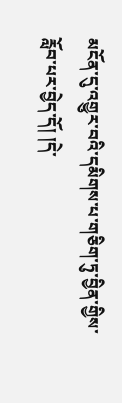མངོན་དུ་འགྱུར་བའི་དམིགས་པ་གཅིག་ཏུ་བྱིན་གྱིས་རློབ་པར་བྱེད་དོ། །དེ་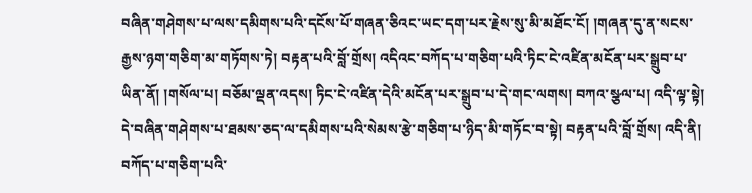བཞིན་གཤེགས་པ་ལས་དམིགས་པའི་དངོས་པོ་གཞན་ཅིའང་ཡང་དག་པར་རྗེས་སུ་མི་མཐོང་ངོ། །གཞན་དུ་ན་སངས་རྒྱས་ཉག་གཅིག་མ་གཏོགས་ཏེ། བརྟན་པའི་བློ་གྲོས། འདིའང་བཀོད་པ་གཅིག་པའི་ཏིང་ངེ་འཛིན་མངོན་པར་སྒྲུབ་པ་ཡིན་ནོ། །གསོལ་པ། བཅོམ་ལྡན་འདས། ཏིང་ངེ་འཛིན་དེའི་མངོན་པར་སྒྲུབ་པ་དེ་གང་ལགས། བཀའ་སྩལ་པ། འདི་ལྟ་སྟེ། དེ་བཞིན་གཤེགས་པ་ཐམས་ཅད་ལ་དམིགས་པའི་སེམས་རྩེ་གཅིག་པ་ཉིད་མི་གཏོང་བ་སྟེ། བརྟན་པའི་བློ་གྲོས། འདི་ནི། བཀོད་པ་གཅིག་པའི་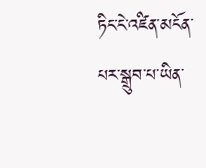ཏིང་ངེ་འཛིན་མངོན་པར་སྒྲུབ་པ་ཡིན་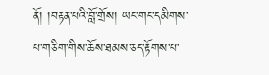ནོ། །བརྟན་པའི་བློ་གྲོས། ཡང་གང་དམིགས་པ་གཅིག་གིས་ཆོས་ཐམས་ཅད་རྟོགས་པ་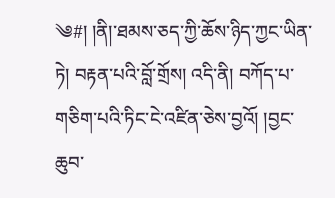༄#། །ནི།་ཐམས་ཅད་ཀྱི་ཆོས་ཉིད་ཀྱང་ཡིན་ཏེ། བརྟན་པའི་བློ་གྲོས། འདི་ནི། བཀོད་པ་གཅིག་པའི་ཏིང་ངེ་འཛིན་ཅེས་བྱའོ། །བྱང་ཆུབ་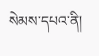སེམས་དཔའ་ནི།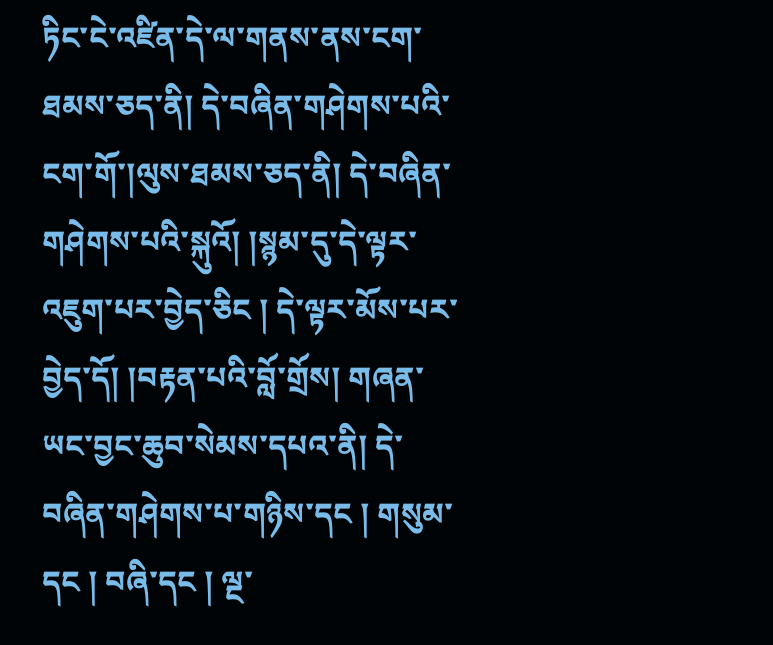ཏིང་ངེ་འཛིན་དེ་ལ་གནས་ནས་ངག་ཐམས་ཅད་ནི། དེ་བཞིན་གཤེགས་པའི་ངག་གོ་།ལུས་ཐམས་ཅད་ནི། དེ་བཞིན་གཤེགས་པའི་སྐུའོ། །སྙམ་དུ་དེ་ལྟར་འཇུག་པར་བྱེད་ཅིང ། དེ་ལྟར་མོས་པར་བྱེད་དོ། །བརྟན་པའི་བློ་གྲོས། གཞན་ཡང་བྱང་ཆུབ་སེམས་དཔའ་ནི། དེ་བཞིན་གཤེགས་པ་གཉིས་དང ། གསུམ་དང ། བཞི་དང ། ལྔ་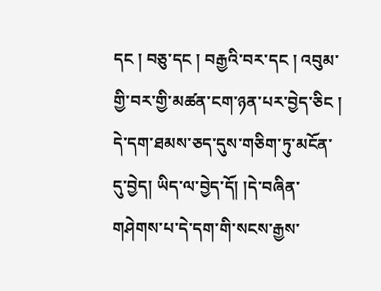དང ། བཅུ་དང ། བརྒྱའི་བར་དང ། འབུམ་གྱི་བར་གྱི་མཚན་ངག་ཉན་པར་བྱེད་ཅིང ། དེ་དག་ཐམས་ཅད་དུས་གཅིག་ཏུ་མངོན་དུ་བྱེད། ཡིད་ལ་བྱེད་དོ། །དེ་བཞིན་གཤེགས་པ་དེ་དག་གི་སངས་རྒྱས་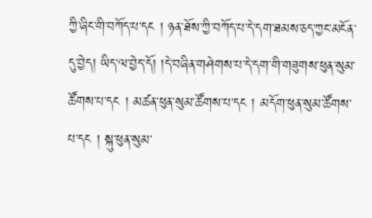ཀྱི་ཞིང་གི་བཀོད་པ་དང ། ཉན་ཐོས་ཀྱི་བཀོད་པ་དེ་དག་ཐམས་ཅད་ཀྱང་མངོན་དུ་བྱེད། ཡིད་ལ་བྱེད་དོ། །དེ་བཞིན་གཤེགས་པ་དེ་དག་གི་གཟུགས་ཕུན་སུམ་ཚོགས་པ་དང ། མཚན་ཕུན་སུམ་ཚོགས་པ་དང ། མདོག་ཕུན་སུམ་ཚོགས་པ་དང ། སྐུ་ཕུན་སུམ་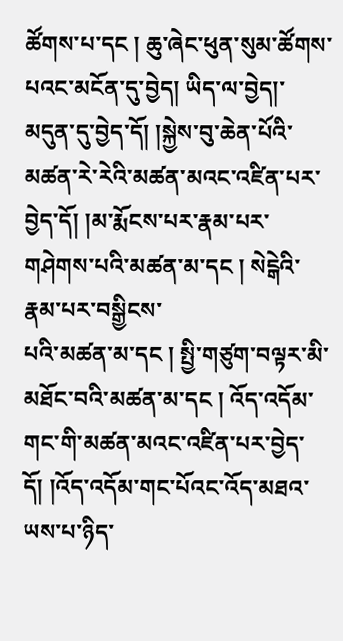ཚོགས་པ་དང ། ཆུ་ཞེང་ཕུན་སུམ་ཚོགས་པའང་མངོན་དུ་བྱེད། ཡིད་ལ་བྱེད།་མདུན་དུ་བྱེད་དོ། །སྐྱེས་བུ་ཆེན་པོའི་མཚན་རེ་རེའི་མཚན་མའང་འཛིན་པར་བྱེད་དོ། །མ་རྨོངས་པར་རྣམ་པར་གཤེགས་པའི་མཚན་མ་དང ། སེངྒེའི་རྣམ་པར་བསྒྱིངས་
པའི་མཚན་མ་དང ། སྤྱི་གཙུག་བལྟར་མི་མཐོང་བའི་མཚན་མ་དང ། འོད་འདོམ་གང་གི་མཚན་མའང་འཛིན་པར་བྱེད་དོ། །འོད་འདོམ་གང་པོའང་འོད་མཐའ་ཡས་པ་ཉིད་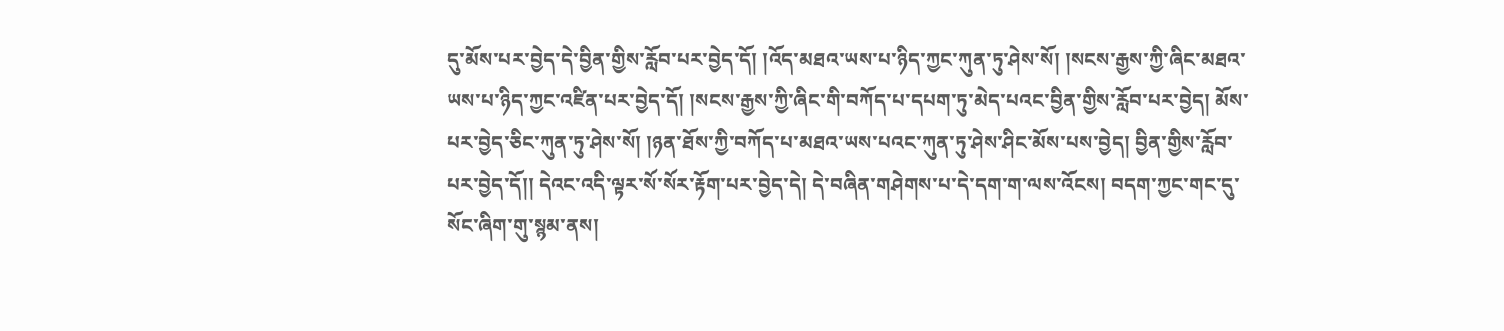དུ་མོས་པར་བྱེད་དེ་བྱིན་གྱིས་རློབ་པར་བྱེད་དོ། །འོད་མཐའ་ཡས་པ་ཉིད་ཀྱང་ཀུན་ཏུ་ཤེས་སོ། །སངས་རྒྱས་ཀྱི་ཞིང་མཐའ་ཡས་པ་ཉིད་ཀྱང་འཛིན་པར་བྱེད་དོ། །སངས་རྒྱས་ཀྱི་ཞིང་གི་བཀོད་པ་དཔག་ཏུ་མེད་པའང་བྱིན་གྱིས་རློབ་པར་བྱེད། མོས་པར་བྱེད་ཅིང་ཀུན་ཏུ་ཤེས་སོ། །ཉན་ཐོས་ཀྱི་བཀོད་པ་མཐའ་ཡས་པའང་ཀུན་ཏུ་ཤེས་ཤིང་མོས་པས་བྱེད། བྱིན་གྱིས་རློབ་པར་བྱེད་དོ།། དེའང་འདི་ལྟར་སོ་སོར་རྟོག་པར་བྱེད་དེ། དེ་བཞིན་གཤེགས་པ་དེ་དག་ག་ལས་འོངས། བདག་ཀྱང་གང་དུ་སོང་ཞིག་གུ་སྙམ་ནས།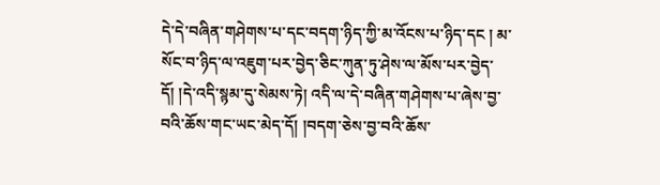དེ་དེ་བཞིན་གཤེགས་པ་དང་བདག་ཉིད་ཀྱི་མ་འོངས་པ་ཉིད་དང ། མ་སོང་བ་ཉིད་ལ་འཇུག་པར་བྱེད་ཅིང་ཀུན་ཏུ་ཤེས་ལ་མོས་པར་བྱེད་དོ། །དེ་འདི་སྙམ་དུ་སེམས་ཏེ། འདི་ལ་དེ་བཞིན་གཤེགས་པ་ཞེས་བྱ་བའི་ཆོས་གང་ཡང་མེད་དོ། །བདག་ཅེས་བྱ་བའི་ཆོས་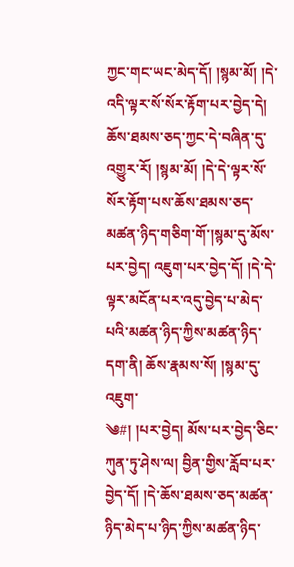ཀྱང་གང་ཡང་མེད་དོ། །སྙམ་མོ། །དེ་འདི་ལྟར་སོ་སོར་རྟོག་པར་བྱེད་དེ། ཆོས་ཐམས་ཅད་ཀྱང་དེ་བཞིན་དུ་འགྱུར་རོ། །སྙམ་མོ། །དེ་དེ་ལྟར་སོ་སོར་རྟོག་པས་ཆོས་ཐམས་ཅད་མཚན་ཉིད་གཅིག་གོ་།སྙམ་དུ་མོས་པར་བྱེད། འཇུག་པར་བྱེད་དོ། །དེ་དེ་ལྟར་མངོན་པར་འདུ་བྱེད་པ་མེད་པའི་མཚན་ཉིད་ཀྱིས་མཚན་ཉིད་དག་ནི། ཆོས་རྣམས་སོ། །སྙམ་དུ་འཇུག་
༄#། །པར་བྱེད། མོས་པར་བྱེད་ཅིང་ཀུན་ཏུ་ཤེས་ལ། བྱིན་གྱིས་རློབ་པར་བྱེད་དོ། །དེ་ཆོས་ཐམས་ཅད་མཚན་ཉིད་མེད་པ་ཉིད་ཀྱིས་མཚན་ཉིད་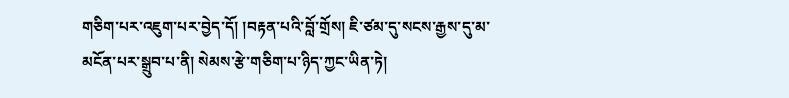གཅིག་པར་འཇུག་པར་བྱེད་དོ། །བརྟན་པའི་བློ་གྲོས། ཇི་ཙམ་དུ་སངས་རྒྱས་དུ་མ་མངོན་པར་སྒྲུབ་པ་ནི། སེམས་རྩེ་གཅིག་པ་ཉིད་ཀྱང་ཡིན་ཏེ།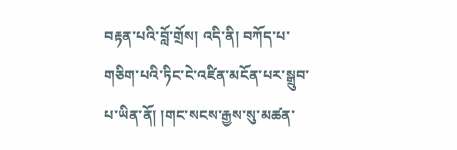བརྟན་པའི་བློ་གྲོས། འདི་ནི། བཀོད་པ་གཅིག་པའི་ཏིང་ངེ་འཛིན་མངོན་པར་སྒྲུབ་པ་ཡིན་ནོ། །གང་སངས་རྒྱས་སུ་མཚན་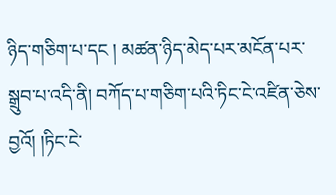ཉིད་གཅིག་པ་དང ། མཚན་ཉིད་མེད་པར་མངོན་པར་སྒྲུབ་པ་འདི་ནི། བཀོད་པ་གཅིག་པའི་ཏིང་ངེ་འཛིན་ཅེས་བྱའོ། །ཏིང་ངེ་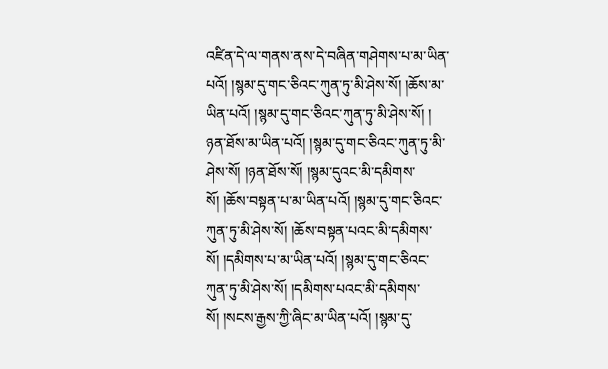འཛིན་དེ་ལ་གནས་ནས་དེ་བཞིན་གཤེགས་པ་མ་ཡིན་པའོ། །སྙམ་དུ་གང་ཅིའང་ཀུན་ཏུ་མི་ཤེས་སོ། །ཆོས་མ་ཡིན་པའོ། །སྙམ་དུ་གང་ཅིའང་ཀུན་ཏུ་མི་ཤེས་སོ། ། ཉན་ཐོས་མ་ཡིན་པའོ། །སྙམ་དུ་གང་ཅིའང་ཀུན་ཏུ་མི་ཤེས་སོ། །ཉན་ཐོས་སོ། །སྙམ་དུའང་མི་དམིགས་སོ། །ཆོས་བསྟན་པ་མ་ཡིན་པའོ། །སྙམ་དུ་གང་ཅིའང་ཀུན་ཏུ་མི་ཤེས་སོ། །ཆོས་བསྟན་པའང་མི་དམིགས་སོ། །དམིགས་པ་མ་ཡིན་པའོ། །སྙམ་དུ་གང་ཅིའང་ཀུན་ཏུ་མི་ཤེས་སོ། །དམིགས་པའང་མི་དམིགས་སོ། །སངས་རྒྱས་ཀྱི་ཞིང་མ་ཡིན་པའོ། །སྙམ་དུ་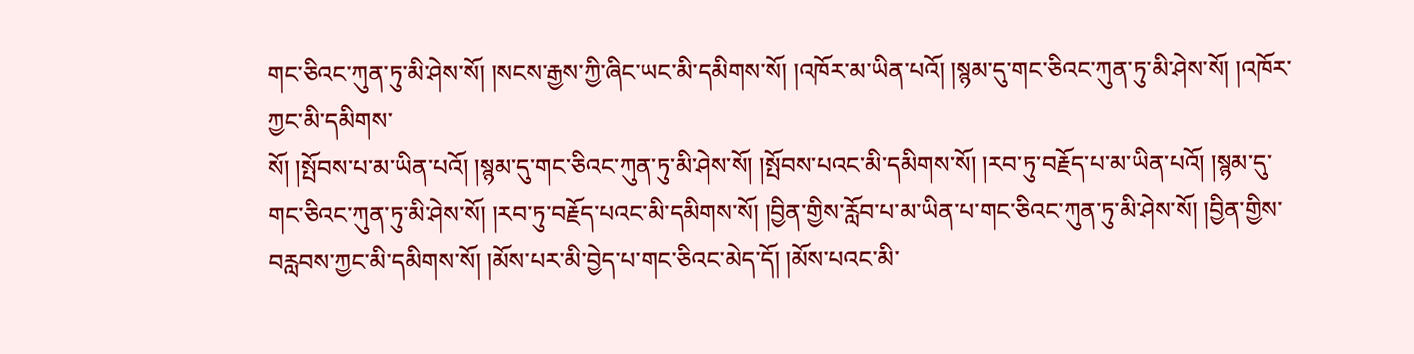གང་ཅིའང་ཀུན་ཏུ་མི་ཤེས་སོ། །སངས་རྒྱས་ཀྱི་ཞིང་ཡང་མི་དམིགས་སོ། །འཁོར་མ་ཡིན་པའོ། །སྙམ་དུ་གང་ཅིའང་ཀུན་ཏུ་མི་ཤེས་སོ། །འཁོར་ཀྱང་མི་དམིགས་
སོ། །སྤོབས་པ་མ་ཡིན་པའོ། །སྙམ་དུ་གང་ཅིའང་ཀུན་ཏུ་མི་ཤེས་སོ། །སྤོབས་པའང་མི་དམིགས་སོ། །རབ་ཏུ་བརྗོད་པ་མ་ཡིན་པའོ། །སྙམ་དུ་གང་ཅིའང་ཀུན་ཏུ་མི་ཤེས་སོ། །རབ་ཏུ་བརྗོད་པའང་མི་དམིགས་སོ། །བྱིན་གྱིས་རློབ་པ་མ་ཡིན་པ་གང་ཅིའང་ཀུན་ཏུ་མི་ཤེས་སོ། །བྱིན་གྱིས་བརླབས་ཀྱང་མི་དམིགས་སོ། །མོས་པར་མི་བྱེད་པ་གང་ཅིའང་མེད་དོ། །མོས་པའང་མི་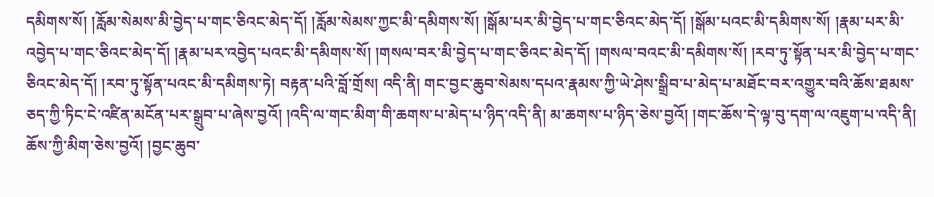དམིགས་སོ། །རློམ་སེམས་མི་བྱེད་པ་གང་ཅིའང་མེད་དོ། །རློམ་སེམས་ཀྱང་མི་དམིགས་སོ། །སྒོམ་པར་མི་བྱེད་པ་གང་ཅིའང་མེད་དོ། །སྒོམ་པའང་མི་དམིགས་སོ། །རྣམ་པར་མི་འབྱེད་པ་གང་ཅིའང་མེད་དོ། །རྣམ་པར་འབྱེད་པའང་མི་དམིགས་སོ། །གསལ་བར་མི་བྱེད་པ་གང་ཅིའང་མེད་དོ། །གསལ་བའང་མི་དམིགས་སོ། །རབ་ཏུ་སྟོན་པར་མི་བྱེད་པ་གང་ཅིའང་མེད་དོ། །རབ་ཏུ་སྟོན་པའང་མི་དམིགས་ཏེ། བརྟན་པའི་བློ་གྲོས། འདི་ནི། གང་བྱང་ཆུབ་སེམས་དཔའ་རྣམས་ཀྱི་ཡེ་ཤེས་སྒྲིབ་པ་མེད་པ་མཐོང་བར་འགྱུར་བའི་ཆོས་ཐམས་ཅད་ཀྱི་ཏིང་ངེ་འཛིན་མངོན་པར་སྒྲུབ་པ་ཞེས་བྱའོ། །འདི་ལ་གང་མིག་གི་ཆགས་པ་མེད་པ་ཉིད་འདི་ནི། མ་ཆགས་པ་ཉིད་ཅེས་བྱའོ། །གང་ཆོས་དེ་ལྟ་བུ་དག་ལ་འཇུག་པ་འདི་ནི། ཆོས་ཀྱི་མིག་ཅེས་བྱའོ། །བྱང་ཆུབ་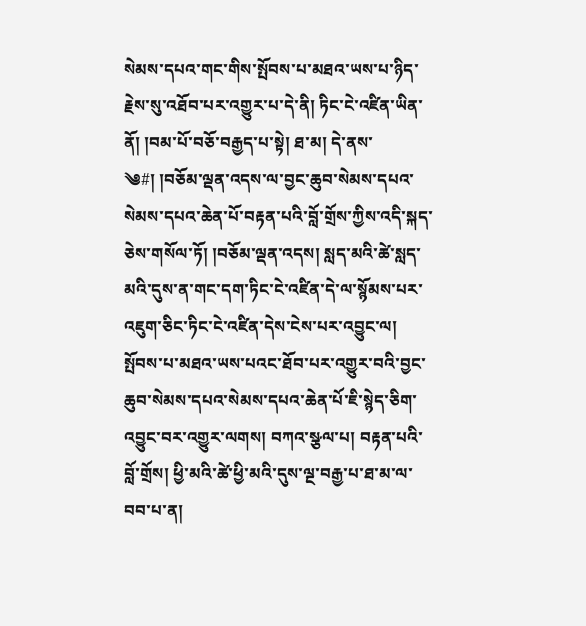སེམས་དཔའ་གང་གིས་སྤོབས་པ་མཐའ་ཡས་པ་ཉིད་རྗེས་སུ་འཐོབ་པར་འགྱུར་པ་དེ་ནི། ཏིང་ངེ་འཛིན་ཡིན་ནོ། །བམ་པོ་བཅོ་བརྒྱད་པ་སྟེ། ཐ་མ། དེ་ནས་
༄#། །བཅོམ་ལྡན་འདས་ལ་བྱང་ཆུབ་སེམས་དཔའ་སེམས་དཔའ་ཆེན་པོ་བརྟན་པའི་བློ་གྲོས་ཀྱིས་འདི་སྐད་ཅེས་གསོལ་ཏོ། །བཅོམ་ལྡན་འདས། སླད་མའི་ཚེ་སླད་མའི་དུས་ན་གང་དག་ཏིང་ངེ་འཛིན་དེ་ལ་སྙོམས་པར་འཇུག་ཅིང་ཏིང་ངེ་འཛིན་དེས་ངེས་པར་འབྱུང་ལ། སྤོབས་པ་མཐའ་ཡས་པའང་ཐོབ་པར་འགྱུར་བའི་བྱང་ཆུབ་སེམས་དཔའ་སེམས་དཔའ་ཆེན་པོ་ཇི་སྙེད་ཅིག་འབྱུང་བར་འགྱུར་ལགས། བཀའ་སྩལ་པ། བརྟན་པའི་བློ་གྲོས། ཕྱི་མའི་ཚེ་ཕྱི་མའི་དུས་ལྔ་བརྒྱ་པ་ཐ་མ་ལ་བབ་པ་ན།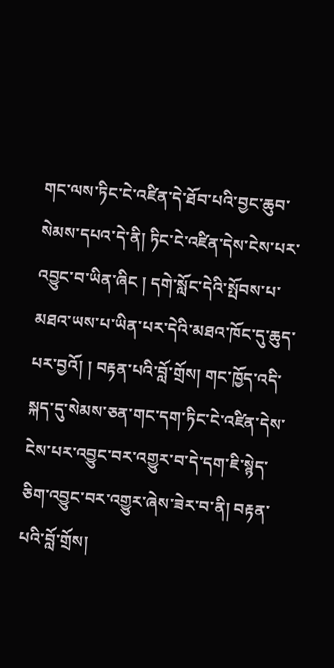གང་ལས་ཏིང་ངེ་འཛིན་དེ་ཐོབ་པའི་བྱང་ཆུབ་སེམས་དཔའ་དེ་ནི། ཏིང་ངེ་འཛིན་དེས་ངེས་པར་འབྱུང་བ་ཡིན་ཞིང ། དགེ་སློང་དེའི་སྤོབས་པ་མཐའ་ཡས་པ་ཡིན་པར་དེའི་མཐའ་ཁོང་དུ་ཆུད་པར་བྱའོ། ། བརྟན་པའི་བློ་གྲོས། གང་ཁྱོད་འདི་སྐད་དུ་སེམས་ཅན་གང་དག་ཏིང་ངེ་འཛིན་དེས་ངེས་པར་འབྱུང་བར་འགྱུར་བ་དེ་དག་ཇི་སྙེད་ཅིག་འབྱུང་བར་འགྱུར་ཞེས་ཟེར་བ་ནི། བརྟན་པའི་བློ་གྲོས།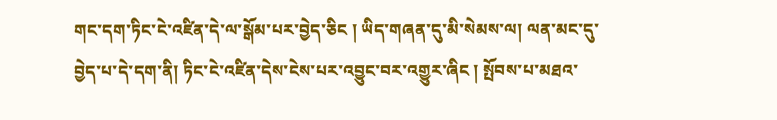གང་དག་ཏིང་ངེ་འཛིན་དེ་ལ་སྒོམ་པར་བྱེད་ཅིང ། ཡིད་གཞན་དུ་མི་སེམས་ལ། ལན་མང་དུ་བྱེད་པ་དེ་དག་ནི། ཏིང་ངེ་འཛིན་དེས་ངེས་པར་འབྱུང་བར་འགྱུར་ཞིང ། སྤོབས་པ་མཐའ་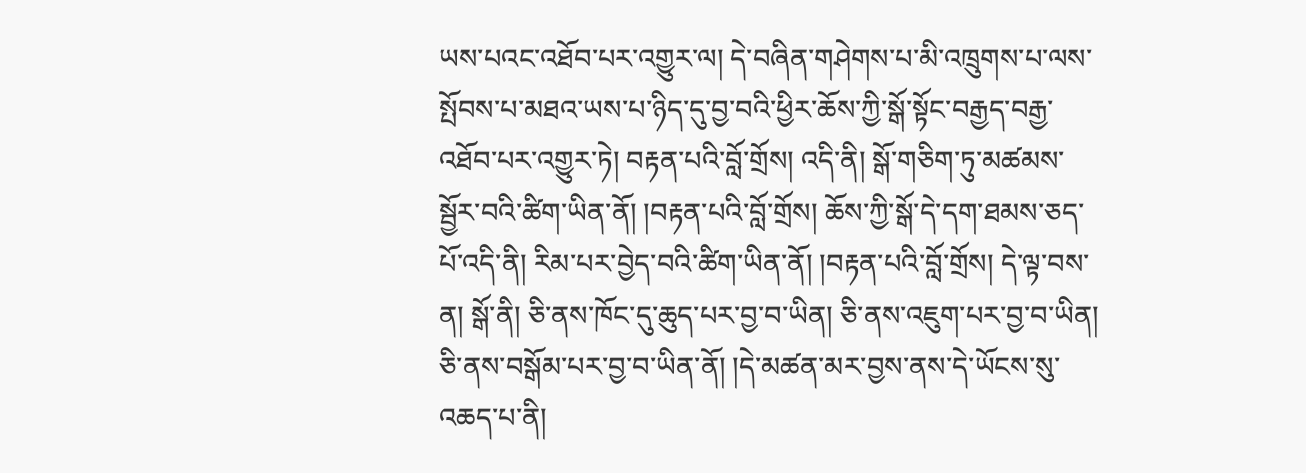ཡས་པའང་འཐོབ་པར་འགྱུར་ལ། དེ་བཞིན་གཤེགས་པ་མི་འཁྲུགས་པ་ལས་སྤོབས་པ་མཐའ་ཡས་པ་ཉིད་དུ་བྱ་བའི་ཕྱིར་ཆོས་ཀྱི་སྒོ་སྟོང་བརྒྱད་བརྒྱ་
འཐོབ་པར་འགྱུར་ཏེ། བརྟན་པའི་བློ་གྲོས། འདི་ནི། སྒོ་གཅིག་ཏུ་མཚམས་སྦྱོར་བའི་ཚིག་ཡིན་ནོ། །བརྟན་པའི་བློ་གྲོས། ཆོས་ཀྱི་སྒོ་དེ་དག་ཐམས་ཅད་པོ་འདི་ནི། རིམ་པར་བྱེད་བའི་ཚིག་ཡིན་ནོ། །བརྟན་པའི་བློ་གྲོས། དེ་ལྟ་བས་ན། སྒོ་ནི། ཅི་ནས་ཁོང་དུ་ཆུད་པར་བྱ་བ་ཡིན། ཅི་ནས་འཇུག་པར་བྱ་བ་ཡིན། ཅི་ནས་བསྒོམ་པར་བྱ་བ་ཡིན་ནོ། །དེ་མཚན་མར་བྱས་ནས་དེ་ཡོངས་སུ་འཆད་པ་ནི།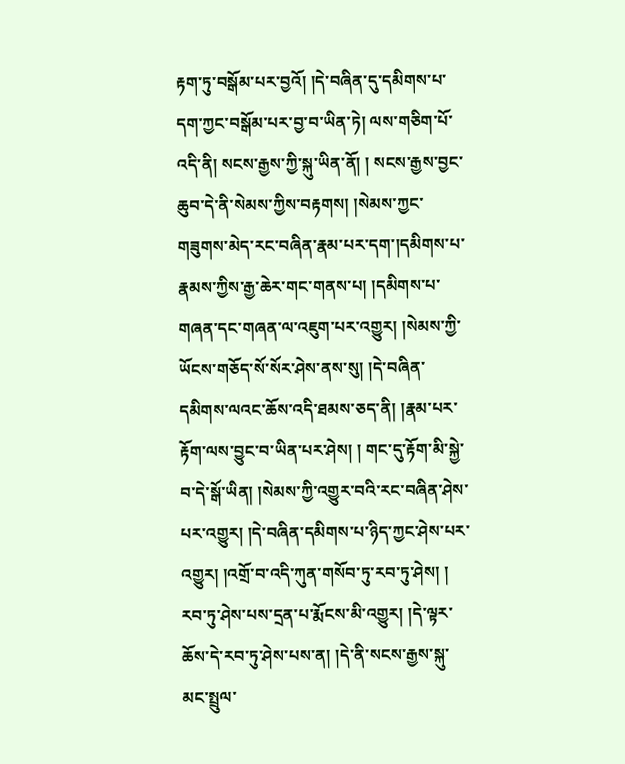རྟག་ཏུ་བསྒོམ་པར་བྱའོ། །དེ་བཞིན་དུ་དམིགས་པ་དག་ཀྱང་བསྒོམ་པར་བྱ་བ་ཡིན་ཏེ། ལས་གཅིག་པོ་འདི་ནི། སངས་རྒྱས་ཀྱི་སྐུ་ཡིན་ནོ། ། སངས་རྒྱས་བྱང་ཆུབ་དེ་ནི་སེམས་ཀྱིས་བརྟགས། །སེམས་ཀྱང་གཟུགས་མེད་རང་བཞིན་རྣམ་པར་དག་།དམིགས་པ་རྣམས་ཀྱིས་རྒྱ་ཆེར་གང་གནས་པ། །དམིགས་པ་གཞན་དང་གཞན་ལ་འཇུག་པར་འགྱུར། །སེམས་ཀྱི་ཡོངས་གཅོད་སོ་སོར་ཤེས་ནས་སུ། །དེ་བཞིན་དམིགས་ལའང་ཆོས་འདི་ཐམས་ཅད་ནི། །རྣམ་པར་རྟོག་ལས་བྱུང་བ་ཡིན་པར་ཤེས། ། གང་དུ་རྟོག་མི་སྐྱེ་བ་དེ་སྒོ་ཡིན། །སེམས་ཀྱི་འགྱུར་བའི་རང་བཞིན་ཤེས་པར་འགྱུར། །དེ་བཞིན་དམིགས་པ་ཉིད་ཀྱང་ཤེས་པར་འགྱུར། །འགྲོ་བ་འདི་ཀུན་གསོབ་ཏུ་རབ་ཏུ་ཤེས། ། རབ་ཏུ་ཤེས་པས་དྲན་པ་རྨོངས་མི་འགྱུར། །དེ་ལྟར་ཆོས་དེ་རབ་ཏུ་ཤེས་པས་ན། །དེ་ནི་སངས་རྒྱས་སྐུ་མང་སྤྲུལ་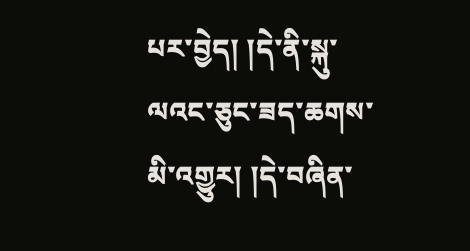པར་བྱེད། །དེ་ནི་སྐུ་ལའང་ཅུང་ཟད་ཆགས་མི་འགྱུར། །དེ་བཞིན་